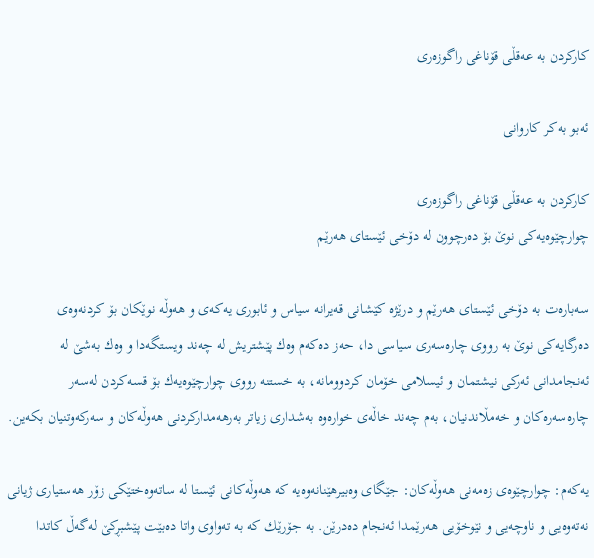كاركردن به‌ عه‌قڵی قۆناغی راگوزه‌ری

ئه‌بو به‌كر كاروانی‌

كاركردن به‌ عه‌قڵی قۆناغی راگوزه‌ری
چوارچێوه‌یه‌كی نوێ بۆ ده‌رچوون له‌ دۆخی ئێستای هه‌رێم

سه‌باره‌ت به‌ دۆخی ئێستای هه‌رێم و درێژه‌ كێشانی قه‌یرانه‌ سیاس و ئابوری یه‌كه‌ی و هه‌وڵه‌ نوێكان بۆ كردنه‌وه‌ی ده‌رگایه‌كی نوێ به‌ رووی چاره‌سه‌ری سیاسی دا، حه‌ز ده‌كه‌م وه‌ك پێشتریش له‌ چه‌ند ویستگه‌دا و وه‌ك به‌شێ له‌ ئه‌نجامدانی ئه‌ركی نیشتمان و ئیسلامی خۆمان كردوومانه‌، به‌ خستنه‌ رووی چوارچێوه‌یه‌ك بۆ قسه‌كردن له‌سه‌ر چاره‌سه‌ره‌كان و خه‌مڵاندنیان، به‌م چه‌ند خاڵه‌ی خواره‌وه‌ به‌شداری زیاتر به‌رهه‌مداركردنی هه‌وڵه‌كان و سه‌ركه‌وتنیان بكه‌ین.

یه‌كه‌م: چوارچێوه‌ی زه‌مه‌نی هه‌وڵه‌كان: جێگای وه‌بیرهێنانه‌وه‌یه‌ كه‌ هه‌وڵه‌كانی ئێستا له‌ ساته‌وه‌ختێكی زۆر هه‌ستیاری ژیانی نه‌ته‌وه‌یی و ناوچه‌یی و نێوخۆیی هه‌رێمدا ئه‌نجام ده‌درێن. به‌ جۆرێك كه‌ به‌ ته‌واوی واتا ده‌بێت پێشبڕكێ له‌گه‌ڵ كاتدا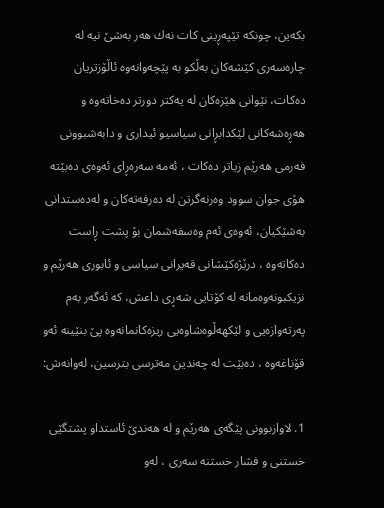بكه‌ین، چونكه‌ تێپه‌ڕینی كات نه‌ك هه‌ر به‌شێ نیه‌ له‌ چاره‌سه‌ری كێشه‌كان به‌ڵكو به‌ پێچه‌وانه‌وه‌ ئاڵۆزتریان ده‌كات، نێوانی هێزه‌كان له‌ یه‌كتر دورتر ده‌خاته‌وه‌ و هه‌ڕه‌شه‌كانی لێكدابڕانی سیاسیو ئیداری و دابه‌شبوونی فه‌رمی هه‌رێم زیاتر ده‌كات ، ئه‌مه‌ سه‌ره‌ڕای ئه‌وه‌ی ده‌بێته‌ هۆی جوان سوود وه‌رنه‌گرتن له‌ ده‌رفه‌ته‌كان و له‌ده‌ستدانی به‌شێكیان، ئه‌وه‌ی ئه‌م وه‌سفه‌شمان بۆ پشت ڕاست ده‌كاته‌وه‌ ، درێژه‌كێشانی قه‌یرانی سیاسی و ئابوری هه‌رێم و نزیكبونه‌وه‌مانه‌ له‌ كۆتایی شه‌ڕی داعش، كه‌ ئه‌گه‌ر به‌م په‌رته‌وازه‌یی و لێكهه‌ڵوه‌شاوه‌یی ریزه‌كانمانه‌وه‌ پێ بنێینه‌ ئه‌و قۆناغه‌وه‌ ، ده‌بێت له‌ چه‌ندین مه‌ترسی بترسین، له‌وانه‌ش:

1. لاوازبوونی پێگه‌ی هه‌رێم و له‌ هه‌ندێ ئاستداو پشتگێی خستنی و فشار خستنه‌ سه‌ری ، له‌و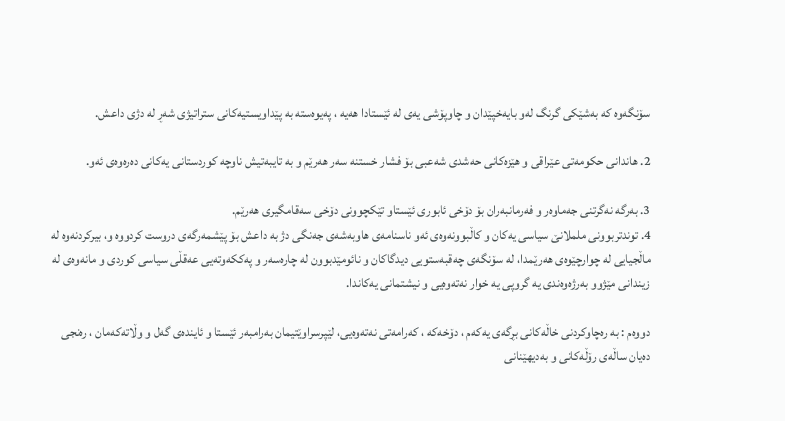سۆنگه‌وه‌ كه‌ به‌شێكی گرنگ له‌و بایه‌خپێدان و چاوپۆشی یه‌ی له‌ ئێستادا هه‌یه‌ ، په‌یوه‌سته‌ به‌ پێداویستیه‌كانی ستراتیژی شه‌ڕ له‌ دژی داعش.

2. هاندانی حكومه‌تی عێراقی و هێزه‌كانی حه‌شدی شه‌عبی بۆ فشار خستنه‌ سه‌ر هه‌رێم و به‌ تایبه‌تیش ناوچه‌ كوردستانی یه‌كانی ده‌ره‌وه‌ی ئه‌و.

3. به‌رگه‌ نه‌گرتنی جه‌ماوه‌ر و فه‌رمانبه‌ران بۆ دۆخی ئابوری ئێستاو تێكچوونی دۆخی سه‌قامگیری هه‌رێم.
4. توندتربوونی ململانێ سیاسی یه‌كان و كاڵبوونه‌وه‌ی ئه‌و ناسنامه‌ی هاوبه‌شه‌ی جه‌نگی دژ به‌ داعش بۆ پێشمه‌رگه‌ی دروست كردووه‌ و، بیركردنه‌وه‌ له‌ ماڵجیایی له‌ چوارچێوه‌ی هه‌رێمدا، له‌ سۆنگه‌ی چه‌قبه‌ستویی دیدگاكان و نائومێدبوون له‌ چاره‌سه‌ر و په‌ككه‌وته‌یی عه‌قڵی سیاسی كوردی و مانه‌وه‌ی له‌ زیندانی مێژوو به‌رژه‌وه‌ندی یه‌ گروپی یه‌ خوار نه‌ته‌وه‌یی و نیشتمانی یه‌كاندا.

دووه‌م : به‌ ره‌چاوكردنی خاڵه‌كانی بڕگه‌ی یه‌كه‌م ، دۆخه‌كه‌ ، كه‌رامه‌تی نه‌ته‌وه‌یی، لێپرسراوێتیمان به‌رامبه‌ر ئێستا و ئاینده‌ی گه‌ل و وڵاته‌كه‌مان ، ره‌نجی ده‌یان ساڵه‌ی رۆڵه‌كانی و به‌دیهێنانی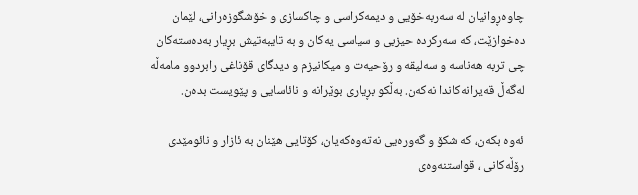چاوه‌ڕوانیان له‌ سه‌ربه‌خۆیی و دیمه‌كراسی و چاكسازی و خۆشگوزه‌رانی، لێمان ده‌خوازێت، كه‌ سه‌ركرده‌ حیزبی و سیاسی یه‌كان و به‌ تایبه‌تیش بڕیار به‌ده‌سته‌كان چی تربه‌ هه‌ناسه‌ و سه‌لیقه‌ و رۆحیه‌ت و میكانیزم و دیدگای قۆناغی رابردوو مامه‌ڵه‌ له‌گه‌ڵ قه‌یرانه‌كاندا نه‌كه‌ن. به‌ڵكو بڕیاری بوێرانه‌ و نائاسایی و پێویست بده‌ن.

ئه‌وه‌ بكه‌ن، كه‌ شكۆ و گه‌وره‌یی نه‌ته‌وه‌كه‌یان، كۆتایی هێنان به‌ ئازار و نائومێدی رۆڵه‌كانی ، قواستنه‌وه‌ی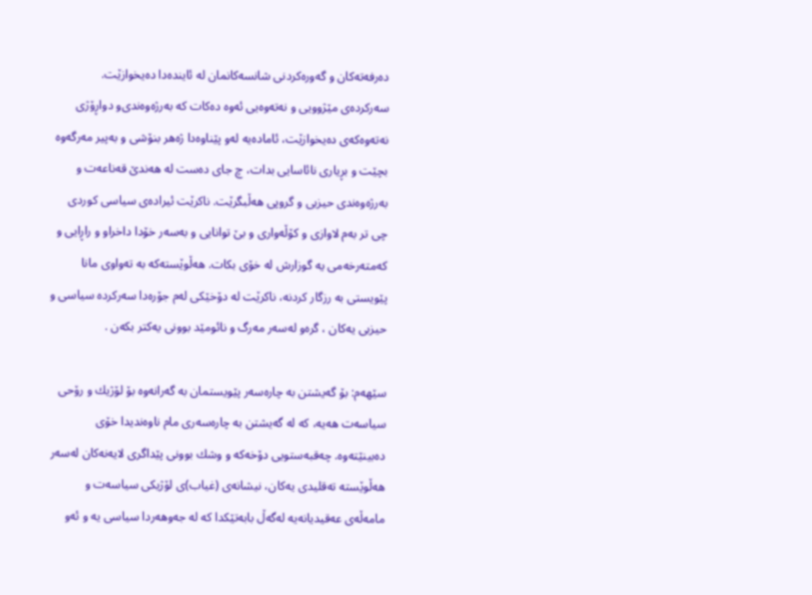ده‌رفه‌ته‌كان و گه‌وره‌كردنی شانسه‌كانمان له‌ ئاینده‌دا ده‌یخوازێت. سه‌ركرده‌ی مێژوویی و نه‌ته‌وه‌یی ئه‌وه‌ ده‌كات كه‌ به‌رژه‌وه‌ندی‌و دواڕۆژی نه‌ته‌وه‌كه‌ی ده‌یخوازێت، ئاماده‌یه‌ له‌و پێناوه‌دا ژه‌هر بنۆشی و به‌پیر مه‌رگه‌وه‌ بچێت و بڕیاری نائاسایی بدات، چ جای ده‌ست له‌ هه‌ندێ قه‌ناعه‌ت و به‌رژه‌وه‌ندی حیزبی و گروپی هه‌ڵبگرێت. ناكرێت ئیراده‌ی سیاسی كوردی چی تر به‌م لاوازی و كۆڵه‌واری و بێ توانایی و به‌سه‌ر خۆدا داخراو و راڕایی و كه‌مته‌رخه‌می یه‌ گوزارش له‌ خۆی بكات. هه‌ڵوێسته‌كه‌ به‌ ته‌واوی مانا پێویستی به‌ رزگار كردنه‌، ناكرێت له‌ دۆخێكی له‌م جۆره‌دا سه‌ركرده‌ سیاسی و حیزبی یه‌كان ، گره‌و له‌سه‌ر مه‌رگ و نائومێد بوونی یه‌كتر بكه‌ن .

سێهه‌م: بۆ گه‌یشتن به‌ چاره‌سه‌ر پێویستمان به‌ گه‌رانه‌وه‌ بۆ لۆژیك و رۆحی سیاسه‌ت هه‌یه‌، كه‌ له‌ گه‌یشتن به‌ چاره‌سه‌ری مام ناوه‌ندیدا خۆی ده‌بینێته‌وه‌. چه‌قبه‌ستویی دۆخه‌كه‌ و وشك بوونی پێداگری لایه‌نه‌كان له‌سه‌ر هه‌ڵوێسته‌ ته‌قلیدی یه‌كان، نیشانه‌ی (غیاب)ی لۆژیكی سیاسه‌ت و مامه‌ڵه‌ی عه‌قیدیانه‌یه‌ له‌گه‌ڵ بابه‌تێكدا كه‌ له‌ جه‌وهه‌ردا سیاسی یه‌ و ئه‌و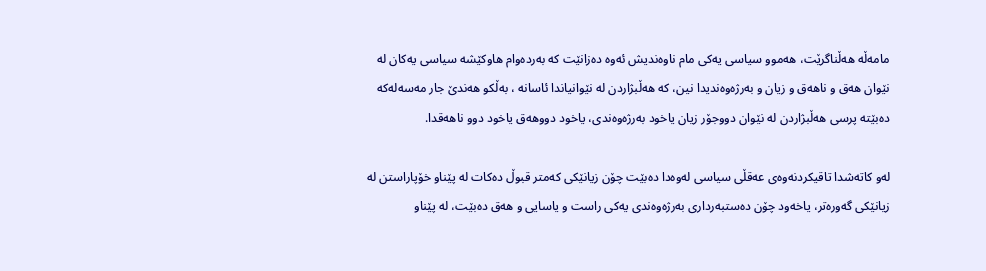مامه‌ڵه‌ هه‌ڵناگرێت، هه‌موو سیاسی یه‌كی مام ناوه‌ندیش ئه‌وه‌ ده‌زانێت كه‌ به‌رده‌وام هاوكێشه‌ سیاسی یه‌كان له‌ نێوان هه‌ق و ناهه‌ق و زیان و به‌رژه‌وه‌ندیدا نین، كه‌ هه‌ڵبژاردن له‌ نێوانیاندا ئاسانه‌ ، به‌ڵكو هه‌ندێ جار مه‌سه‌له‌كه‌ ده‌بێته‌ پرسی هه‌ڵبژاردن له‌ نێوان دووجۆر زیان یاخود به‌رژه‌وه‌ندی، یاخود دووهه‌ق یاخود دوو ناهه‌قدا.

له‌و كاته‌شدا تاقیكردنه‌وه‌ی عه‌قڵی سیاسی له‌وه‌دا ده‌بێت چۆن زیانێكی كه‌متر قبوڵ ده‌كات له‌ پێناو خۆپاراستن له‌ زیانێكی گه‌وره‌تر، یاخه‌ود چۆن ده‌ستبه‌رداری به‌رژه‌وه‌ندی یه‌كی راست و یاسایی و هه‌ق ده‌بێت، له‌ پێناو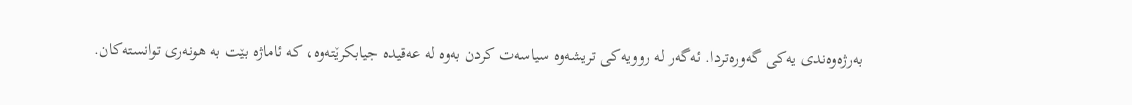به‌رژه‌وه‌ندی یه‌كی گه‌وره‌تردا. ئه‌گه‌ر له‌ روویه‌كی تریشه‌وه‌ سیاسه‌ت كردن به‌وه‌ له‌ عه‌قیده‌ جیابكرێته‌وه‌، كه‌ ئاماژه‌ بێت به‌ هونه‌ری توانسته‌كان.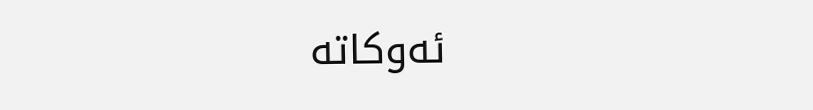ئه‌وكاته‌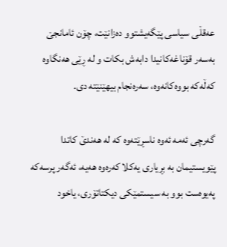عه‌قڵی سیاسی پێگه‌یشتوو ده‌زانێت، چۆن ئامانجێ به‌سه‌ر قۆناغه‌كانیدا دابه‌ش بكات و له‌ ڕێی هه‌نگاوه‌ كه‌ڵه‌كه‌ بووه‌كانه‌وه‌، سه‌ره‌نجام بیهێنێته‌ دی.

گه‌رچی ئه‌مه‌ ئه‌وه‌ ناسڕێته‌وه‌ كه‌ له‌ هه‌ندێ كاتدا پێویستیمان به‌ بڕیاری یه‌كلا كه‌ره‌وه‌ هه‌یه‌، ئه‌گه‌ر پرسه‌كه‌ په‌یوه‌ست بوو به‌ سیستمێكی دیكتاتۆری، یاخود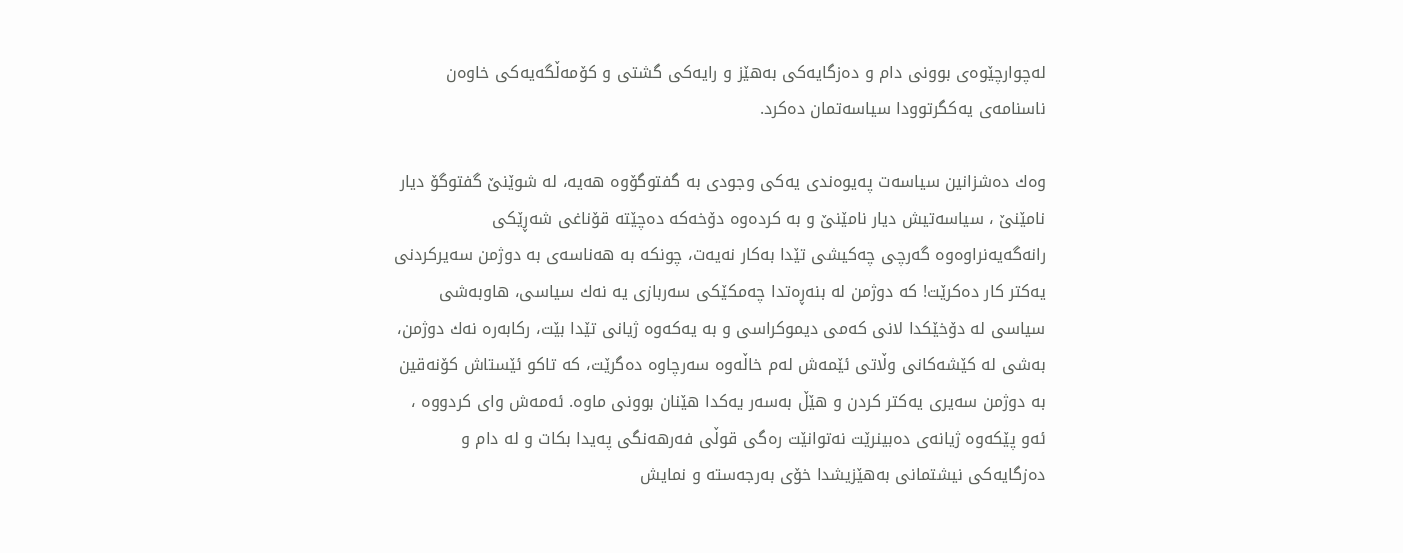له‌چوارچێوه‌ی بوونی دام و ده‌زگایه‌كی به‌هێز و رایه‌كی گشتی و كۆمه‌ڵگه‌یه‌كی خاوه‌ن ناسنامه‌ی یه‌كگرتوودا سیاسه‌تمان ده‌كرد.

وه‌ك ده‌شزانین سیاسه‌ت په‌یوه‌ندی یه‌كی وجودی به‌ گفتوگۆوه‌ هه‌یه‌، له‌ شوێنێ گفتوگۆ دیار نامێنێ ، سیاسه‌تیش دیار نامێنێ و به‌ كرده‌وه‌ دۆخه‌كه‌ ده‌چێته‌ قۆناغی شه‌ڕێكی رانه‌گه‌یه‌نراوه‌وه‌ گه‌رچی چه‌كیشی تێدا به‌كار نه‌یه‌ت، چونكه‌ به‌ هه‌ناسه‌ی به‌ دوژمن سه‌یركردنی یه‌كتر كار ده‌كرێت! كه‌ دوژمن له‌ بنه‌ڕه‌تدا چه‌مكێكی سه‌ربازی یه‌ نه‌ك سیاسی، هاوبه‌شی سیاسی له‌ دۆخێكدا لانی كه‌می دیموكراسی و به‌ یه‌كه‌وه‌ ژیانی تێدا بێت، ركابه‌ره‌ نه‌ك دوژمن، به‌شی له‌ كێشه‌كانی وڵاتی ئێمه‌ش له‌م خاڵه‌وه‌ سه‌رچاوه‌ ده‌گرێت، كه‌ تاكو ئێستاش كۆنه‌قین به‌ دوژمن سه‌یری یه‌كتر كردن و هێڵ به‌سه‌ر یه‌كدا هێنان بوونی ماوه‌. ئه‌مه‌ش وای كردووه‌ ، ئه‌و پێكه‌وه‌ ژیانه‌ی ده‌بینرێت نه‌توانێت ره‌گی قوڵی فه‌رهه‌نگی په‌یدا بكات و له‌ دام و ده‌زگایه‌كی نیشتمانی به‌هێزیشدا خۆی به‌رجه‌سته‌ و نمایش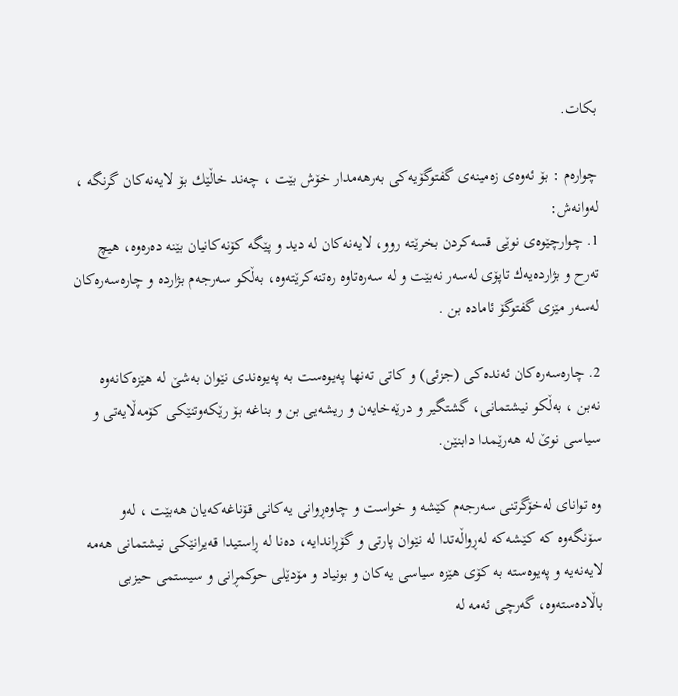بكات.

چواره‌م : بۆ ئه‌وه‌ی زه‌مینه‌ی گفتوگۆیه‌كی به‌رهه‌مدار خۆش بێت ، چه‌ند خاڵێك بۆ لایه‌نه‌كان گرنگه‌ ، له‌وانه‌ش:
1. چوارچێوه‌ی نوێی قسه‌كردن بخرێته‌ روو، لایه‌نه‌كان له‌ دید و پێگه‌ كۆنه‌كانیان بێنه‌ ده‌ره‌وه‌، هیچ ته‌رح و بژارده‌یه‌ك تاپۆی له‌سه‌ر نه‌بێت و له‌ سه‌ره‌تاوه‌ ره‌تنه‌كرێته‌وه‌، به‌ڵكو سه‌رجه‌م بژارده‌ و چاره‌سه‌ره‌كان له‌سه‌ر مێزی گفتوگۆ ئاماده‌ بن .

2. چاره‌سه‌ره‌كان ئه‌نده‌كی (جزئی) و كاتی ته‌نها په‌یوه‌ست به‌ په‌یوه‌ندی نێوان به‌شێ له‌ هێزه‌كانه‌وه‌ نه‌بن ، به‌ڵكو نیشتمانی، گشتگیر و درێه‌خایه‌ن و ریشه‌یی بن و بناغه‌ بۆ رێكه‌وتنێكی كۆمه‌ڵایه‌تی و سیاسی نوێ له‌ هه‌رێمدا دابنێن.

وه‌ توانای له‌خۆگرتنی سه‌رجه‌م كێشه‌ و خواست و چاوه‌ڕوانی یه‌كانی قۆناغه‌كه‌یان هه‌بێت ، له‌و سۆنگه‌وه‌ كه‌ كێشه‌كه‌ له‌ڕواڵه‌تدا له‌ نێوان پارتی و گۆڕاندایه‌، ده‌نا له‌ ڕاستیدا قه‌یرانێكی نیشتمانی هه‌مه‌ لایه‌نه‌یه‌ و په‌یوه‌سته‌ به‌ كۆی هێزه‌ سیاسی یه‌كان و بونیاد و مۆدێلی حوكمڕانی و سیستمی حیزبی باڵاده‌سته‌وه‌، گه‌رچی ئه‌مه‌ له‌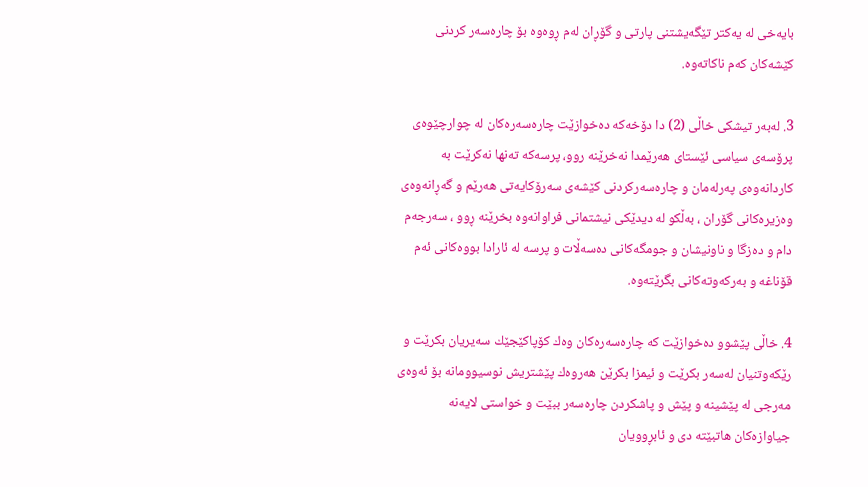بایه‌خی له‌ یه‌كتر تێگه‌یشتنی پارتی و گۆڕان له‌م ڕوه‌وه‌ بۆ چاره‌سه‌ر كردنی كێشه‌كان كه‌م ناكاته‌وه‌.

3. له‌به‌ر تیشكی خاڵی (2) دا دۆخه‌كه‌ ده‌خوازێت چاره‌سه‌ره‌كان له‌ چوارچێوه‌ی پرۆسه‌ی سیاسی ئێستای هه‌رێمدا نه‌خرێنه‌ روو، پرسه‌كه‌ ته‌نها نه‌كرێت به‌ كاردانه‌وه‌ی په‌رله‌مان و چاره‌سه‌ركردنی كێشه‌ی سه‌رۆكایه‌تی هه‌رێم و گه‌ڕانه‌وه‌ی وه‌زیره‌كانی گۆران ، به‌ڵكو له‌ دیدێكی نیشتمانی فراوانه‌وه‌ بخرێنه‌ ڕوو ، سه‌رجه‌م دام و ده‌زگا و ناونیشان و جومگه‌كانی ده‌سه‌ڵات و پرسه‌ له‌ ئارادا بووه‌كانی ئه‌م قۆناغه‌ و به‌ركه‌وته‌كانی بگرێته‌وه‌.

4. خاڵی پێشوو ده‌خوازێت كه‌ چاره‌سه‌ره‌كان وه‌ك كۆپاكێجێك سه‌یریان بكرێت و رێكه‌وتنیان له‌سه‌ر بكرێت و ئیمزا بكرێن هه‌روه‌ك پێشتریش نوسیوومانه‌ بۆ ئه‌وه‌ی مه‌رجی له‌ پێشینه‌ و پێش و پاشكردن چاره‌سه‌ر ببێت و خواستی لایه‌نه‌ جیاوازه‌كان هاتبێته‌ دی و ئابڕوویان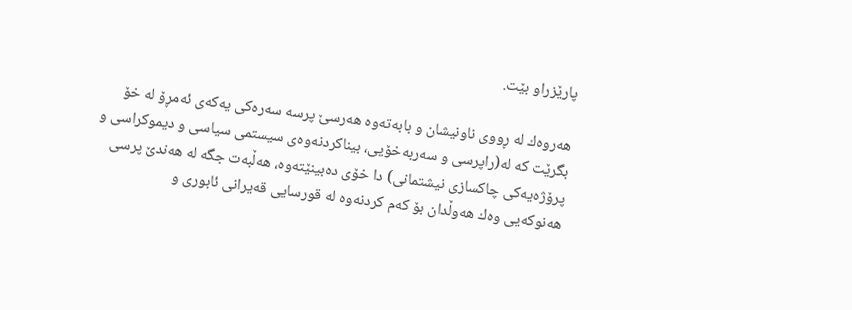پارێزراو بێت.

هه‌روه‌ك له‌ ڕووی ناونیشان و بابه‌ته‌وه‌ هه‌رسێ پرسه‌ سه‌ره‌كی یه‌كه‌ی ئه‌مڕۆ له‌ خۆ بگرێت كه‌ له‌(راپرسی و سه‌ربه‌خۆیی، بیناكردنه‌وه‌ی سیستمی سیاسی و دیموكراسی و پرۆژه‌یه‌كی چاكسازی نیشتمانی) دا خۆی ده‌بینێته‌وه‌، هه‌ڵبه‌ت جگه‌ له‌ هه‌ندێ پرسی هه‌نوكه‌یی وه‌ك هه‌وڵدان بۆ كه‌م كردنه‌وه‌ له‌ قورسایی قه‌یرانی ئابوری و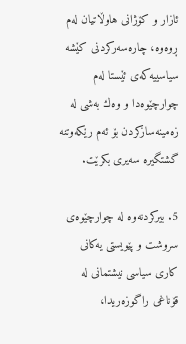ئازار و كۆژانی هاوڵاتیان له‌م ڕوه‌وه‌، چاره‌سه‌ركردنی كێشه‌ سیاسییه‌كه‌ی ئێستا له‌م چوارچێوه‌دا و وه‌ك به‌شی له‌ زه‌مینه‌سازكردن بۆ ئه‌م رێكه‌وتنه‌ گشتگیره‌ سه‌یری بكرێت.

5. بیركردنه‌وه‌ له‌ چوارچێوه‌ی سروشت و پێویستی یه‌كانی كاری سیاسی نیشتمانی له‌ قۆناغی راگوزه‌ریدا،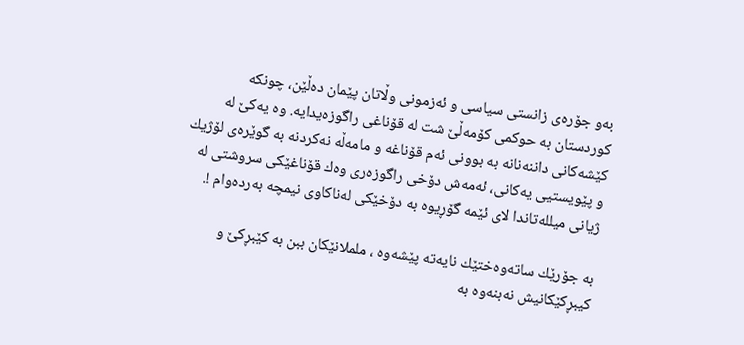به‌و جۆره‌ی زانستی سیاسی و ئه‌زمونی وڵاتان پێمان ده‌ڵێن، چونكه‌ كوردستان به‌ حوكمی كۆمه‌ڵێ شت له‌ قۆناغی راگوزه‌یدایه‌. وه‌ یه‌كێ له‌ كێشه‌كانی داننه‌نانه‌ به‌ بوونی ئه‌م قۆناغه‌ و مامه‌ڵه‌ نه‌كردنه‌ به‌ گوێره‌ی لۆژیك و پێویستیی یه‌كانی، ئه‌مه‌ش دۆخی راگوزه‌ری وه‌ك قۆناغێكی سروشتی له‌ ژیانی میلله‌تاندا لای ئێمه‌ گۆڕیوه‌ به‌ دۆخێكی له‌ناكاوی نیمچه‌ به‌رده‌وام !.

به‌ جۆرێك ساته‌وه‌ختێك نایه‌ته‌ پێشه‌وه‌ ، ململانێكان ببن به‌ كێبڕكێ و كیبڕكێكانیش نه‌بنه‌وه‌ به‌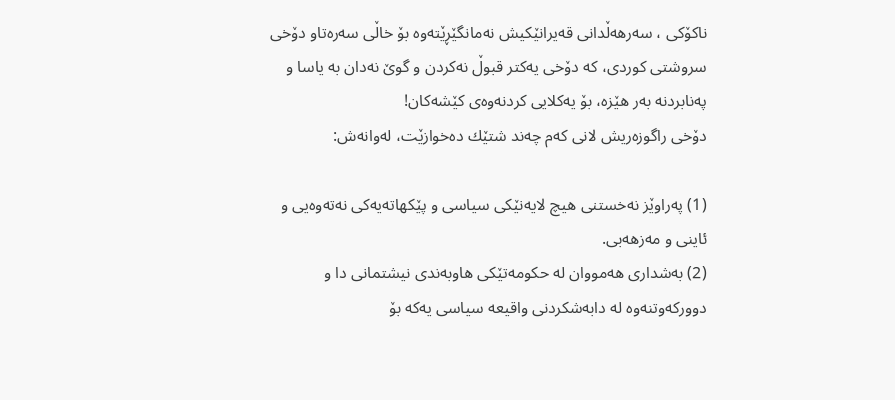ناكۆكی ، سه‌رهه‌ڵدانی قه‌یرانێكیش نه‌مانگێڕێته‌وه‌ بۆ خاڵی سه‌ره‌تاو دۆخی سروشتی كوردی، كه‌ دۆخی یه‌كتر قبوڵ نه‌كردن و گوێ نه‌دان به‌ یاسا و په‌نابردنه‌ به‌ر هێزه‌، بۆ یه‌كلایی كردنه‌وه‌ی كێشه‌كان!
دۆخی راگوزه‌ریش لانی كه‌م چه‌ند شتێك ده‌خوازێت، له‌وانه‌ش:

(1) په‌راوێز نه‌خستنی هیچ لایه‌نێكی سیاسی و پێكهاته‌یه‌كی نه‌ته‌وه‌یی و ئاینی و مه‌زهه‌بی.
(2) به‌شداری هه‌مووان له‌ حكومه‌تێكی هاوبه‌ندی نیشتمانی دا و دووركه‌وتنه‌وه‌ له‌ دابه‌شكردنی واقیعه‌ سیاسی یه‌كه‌ بۆ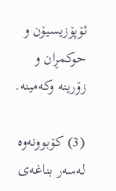ئۆپۆزیسیۆن و حوكمڕان و زۆرینه‌ وكه‌مینه‌.

(3) كۆبوونه‌وه‌ له‌سه‌ر بناغه‌ی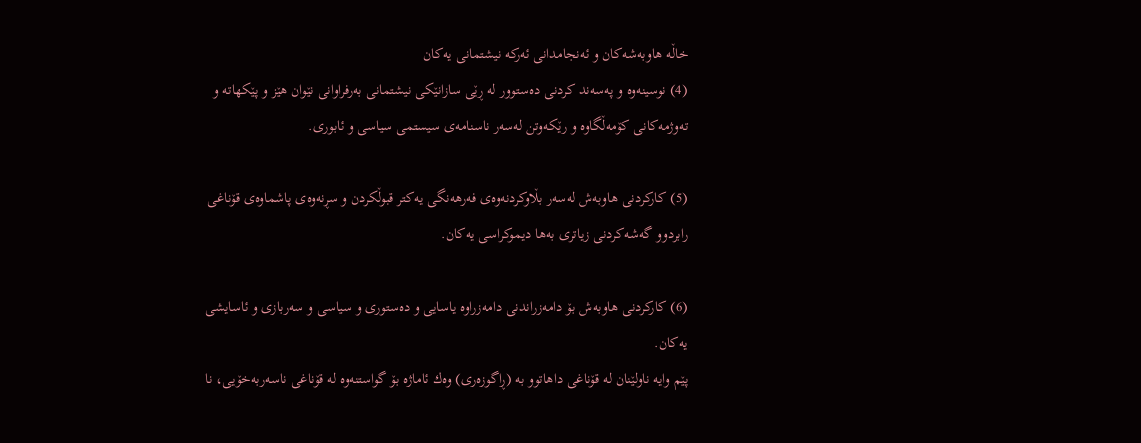خاڵه‌ هاوبه‌شه‌كان و ئه‌نجامدانی ئه‌ركه‌ نیشتمانی یه‌كان
(4) نوسینه‌وه‌ و په‌سه‌ند كردنی ده‌ستوور له‌ ڕێی سازانێكی نیشتمانی به‌رفراوانی نێوان هێز و پێكهاته‌ و ته‌وژمه‌كانی كۆمه‌ڵگاوه‌ و رێكه‌وتن له‌سه‌ر ناسنامه‌ی سیستمی سیاسی و ئابوری.

(5) كاركردنی هاوبه‌ش له‌سه‌ر بڵاوكردنه‌وه‌ی فه‌رهه‌نگی یه‌كتر قبوڵكردن و سڕنه‌وه‌ی پاشماوه‌ی قۆناغی رابردوو گه‌شه‌كردنی زیاتری به‌ها دیموكراسی یه‌كان.

(6) كاركردنی هاوبه‌ش بۆ دامه‌زراندنی دامه‌زراوه‌ یاسایی و ده‌ستوری و سیاسی و سه‌ربازی و ئاسایشی یه‌كان.
پێم وایه‌ ناولێنان له‌ قۆناغی داهاتوو به‌ (ڕاگوزه‌ری) وه‌ك ئاماژه‌ بۆ گواستنه‌وه‌ له‌ قۆناغی ناسه‌ربه‌خۆیی، نا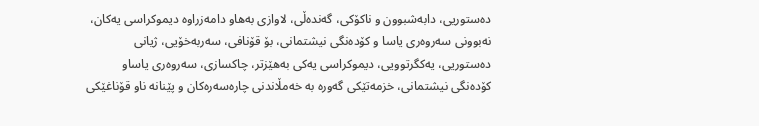ده‌ستوریی، دابه‌شبوون و ناكۆكی، گه‌نده‌ڵی، لاوازی به‌هاو دامه‌زراوه‌ دیموكراسی یه‌كان، نه‌بوونی سه‌روه‌ری یاسا و كۆده‌نگی نیشتمانی، بۆ قۆنافی، سه‌ربه‌خۆیی، ژیانی ده‌ستوریی، یه‌كگرتوویی، دیموكراسی یه‌كی به‌هێزتر، چاكسازی، سه‌روه‌ری یاساو كۆده‌نگی نیشتمانی، خزمه‌تێكی گه‌وره‌ به‌ خه‌مڵاندنی چاره‌سه‌ره‌كان و پێنانه‌ ناو قۆناغێكی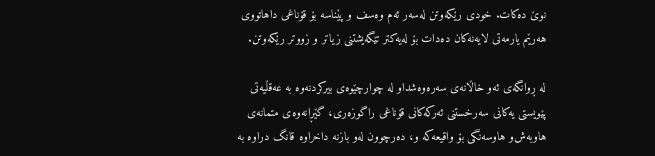نوێ ده‌كات. خودی رێكه‌وتن له‌سه‌ر ئه‌م وه‌سف و پێناسه‌ بۆ قۆناغی داهاتووی هه‌رێم یارمه‌تی لایه‌نه‌كان ده‌دات بۆ له‌یه‌كتر تێگه‌یشتنی زیاتر و زووتر رێكه‌وتن.

له‌ ڕوانگه‌ی ئه‌و خاڵانه‌ی سه‌ره‌وه‌شداو له‌ چوارچێوه‌ی بیركردنه‌وه‌ به‌ عه‌قڵیه‌تی پێویستی یه‌كانی سه‌رخستنی ئه‌ركه‌كانی قۆناغی راگوزه‌ری، گێڕانه‌وه‌ی متمانه‌ی هاوبه‌ش‌و هاوسه‌نگی بۆ واقیعه‌كه‌ و، ده‌رچوون له‌و بازنه‌ داخراوه‌ قانگ دراوه‌ به‌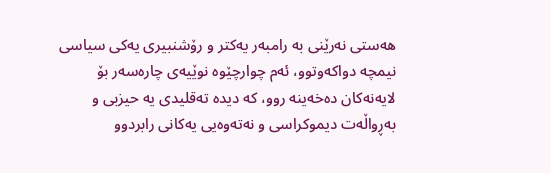هه‌ستی نه‌رێنی به‌ رامبه‌ر یه‌كتر و رۆشنبیری یه‌كی سیاسی نیمچه‌ دواكه‌وتوو، ئه‌م چوارچێوه‌ نوێیه‌ی چاره‌سه‌ر بۆ لایه‌نه‌كان ده‌خه‌ینه‌ روو، كه‌ دیده‌ ته‌قلیدی یه‌ حیزبی و به‌ڕواڵه‌ت دیموكراسی و نه‌ته‌وه‌یی یه‌كانی رابردوو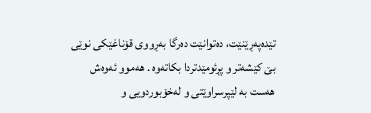تێده‌په‌ڕێنێت، ده‌توانێت ده‌رگا به‌ڕووی قۆناغێكی نوێی بێ كێشه‌تر و پڕئومێدتردا بكاته‌وه‌ . هه‌موو ئه‌وه‌ش هه‌ست به‌ لێپرسراوێتی و له‌خۆبوردویی و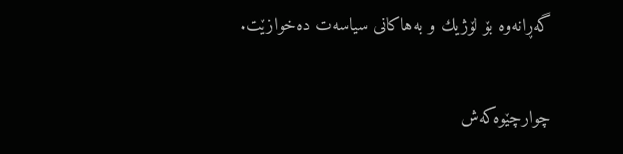گه‌ڕانه‌وه‌ بۆ لۆژیك و به‌هاكانی سیاسه‌ت ده‌خوازێت.

چوارچێوه‌كه‌ش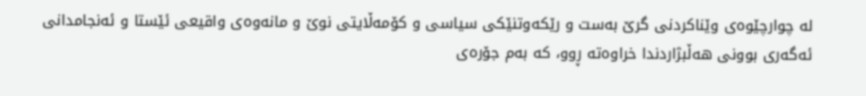له‌ چوارچێوه‌ی وێناكردنی گرێ به‌ست و رێكه‌وتنێكی سیاسی و كۆمه‌ڵایتی نوێ و مانه‌وه‌ی واقیعی ئێستا و ئه‌نجامدانی ئه‌گه‌ری بوونی هه‌ڵبژاردندا خراوه‌ته‌ ڕوو، كه‌ به‌م جۆره‌ی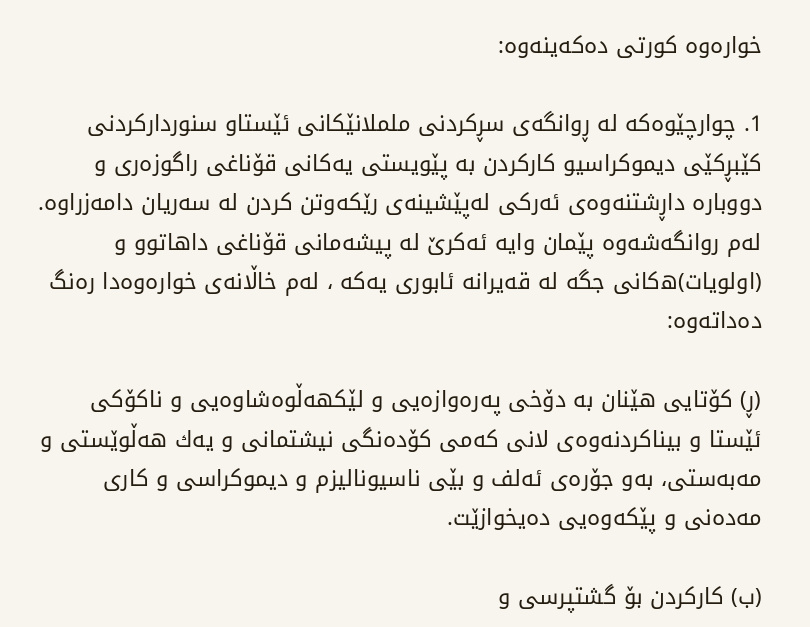خواره‌وه‌ كورتی ده‌كه‌ینه‌وه‌:

1. چوارچێوه‌كه‌ له‌ ڕوانگه‌ی سڕكردنی ململانێكانی ئێستاو سنورداركردنی كێبڕكێی دیموكراسیو كاركردن به‌ پێویستی یه‌كانی قۆناغی راگوزه‌ری و دووباره‌ داڕشتنه‌وه‌ی ئه‌ركی له‌پێشینه‌ی رێكه‌وتن كردن له‌ سه‌ریان دامه‌زراوه‌. له‌م روانگه‌شه‌وه‌ پێمان وایه‌ ئه‌كرێ له‌ پیشه‌مانی قۆناغی داهاتوو و (اولویات)ه‌كانی جگه‌ له‌ قه‌یرانه‌ ئابوری یه‌كه‌ ، له‌م خاڵانه‌ی خواره‌وه‌دا ره‌نگ ده‌داته‌وه‌:

(ڕ) كۆتایی هێنان به‌ دۆخی په‌ره‌وازه‌یی و لێكهه‌ڵوه‌شاوه‌یی و ناكۆكی ئێستا و بیناكردنه‌وه‌ی لانی كه‌می كۆده‌نگی نیشتمانی و یه‌ك هه‌ڵوێستی و مه‌به‌ستی، به‌و جۆره‌ی ئه‌لف و بێی ناسیونالیزم و دیموكراسی و كاری مه‌ده‌نی و پێكه‌وه‌یی ده‌یخوازێت.

(ب) كاركردن بۆ گشتپرسی و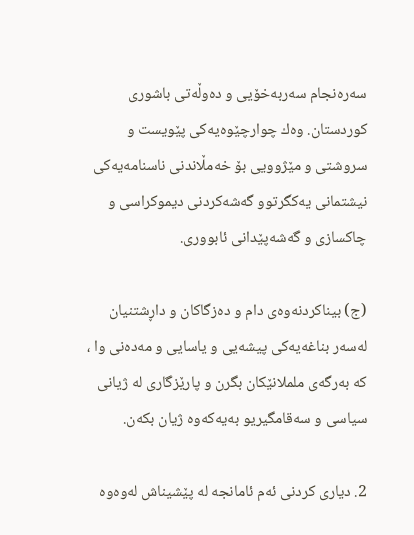سه‌ره‌نجام سه‌ربه‌خۆیی و ده‌وڵه‌تی باشوری كوردستان. وه‌ك چوارچێوه‌یه‌كی پێویست و سروشتی و مێژوویی بۆ خه‌مڵاندنی ناسنامه‌یه‌كی نیشتمانی یه‌كگرتوو گه‌شه‌كردنی دیموكراسی و چاكسازی و گه‌شه‌پێدانی ئابووری.

(ج) بیناكردنه‌وه‌ی دام و ده‌زگاكان و داڕشتنیان له‌سه‌ر بناغه‌یه‌كی پیشه‌یی و یاسایی و مه‌ده‌نی وا ، كه‌ به‌رگه‌ی ململانێكان بگرن و پارێزگاری له‌ ژیانی سیاسی و سه‌قامگیریو به‌یه‌كه‌وه‌ ژیان بكه‌ن.

2. دیاری كردنی ئه‌م ئامانجه‌ له‌ پێشیناش له‌وه‌وه‌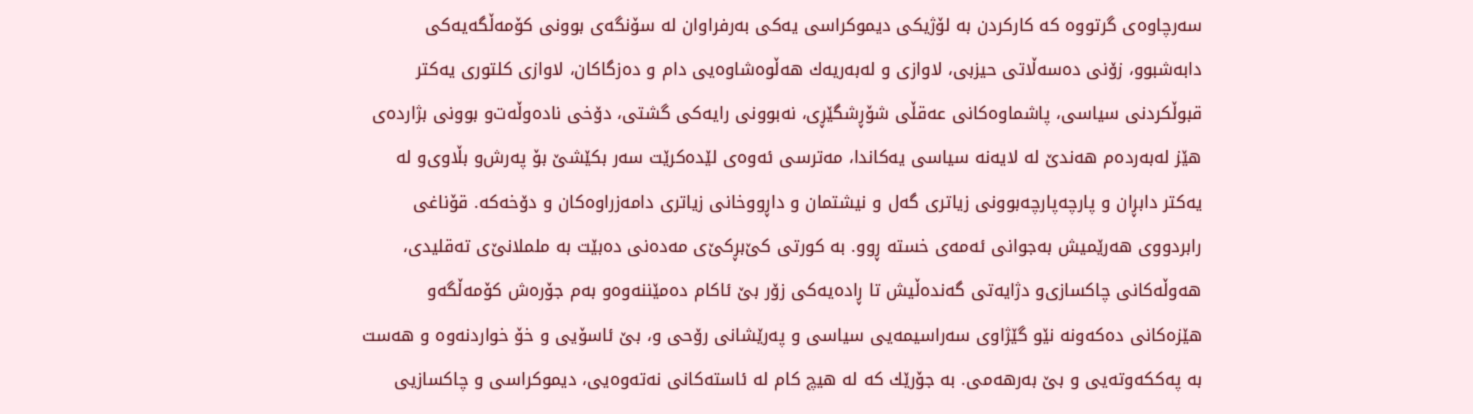سه‌رچاوه‌ی گرتووه‌ كه‌ كاركردن به‌ لۆژیكی دیموكراسی یه‌كی به‌رفراوان له‌ سۆنگه‌ی بوونی كۆمه‌ڵگه‌یه‌كی دابه‌شبوو، زۆنی ده‌سه‌ڵاتی حیزبی، لاوازی و له‌به‌ریه‌ك هه‌ڵوه‌شاوه‌یی دام و ده‌زگاكان، لاوازی كلتوری یه‌كتر قبوڵكردنی سیاسی، پاشماوه‌كانی عه‌قڵی شۆڕشگێڕی، نه‌بوونی رایه‌كی گشتی، دۆخی ناده‌وڵه‌ت‌و بوونی بژارده‌ی هێز له‌به‌رده‌م هه‌ندێ‌ له‌ لایه‌نه‌ سیاسی یه‌كاندا، مه‌ترسی ئه‌وه‌ی لێده‌كرێت سه‌ر بكێشێ‌ بۆ په‌رش‌و بڵاوی‌و له‌ یه‌كتر دابڕان و پارچه‌پارچه‌بوونی زیاتری گه‌ل و نیشتمان و داڕووخانی زیاتری دامه‌زراوه‌كان و دۆخه‌كه‌. قۆناغی رابردووی هه‌رێمیش به‌جوانی ئه‌مه‌ی خسته‌ ڕوو. به‌ كورتی كێ‌بڕكێ‌ی مه‌ده‌نی ده‌بێت به‌ ململانێ‌ی ته‌قلیدی، هه‌وڵه‌كانی چاكسازی‌و دژایه‌تی گه‌نده‌ڵیش تا ڕاده‌یه‌كی زۆر بێ‌ ئاكام ده‌مێننه‌وه‌‌و به‌م جۆره‌ش كۆمه‌ڵگه‌‌و هێزه‌كانی ده‌كه‌ونه‌ نێو گێژاوی سه‌راسیمه‌یی سیاسی و په‌رێشانی رۆحی و، بێ ئاسۆیی و خۆ خواردنه‌وه‌ و هه‌ست به‌ په‌ككه‌وته‌یی و بێ به‌رهه‌می. به‌ جۆرێك كه‌ له‌ هیچ كام له‌ ئاسته‌كانی نه‌ته‌وه‌یی، دیموكراسی و چاكسازیی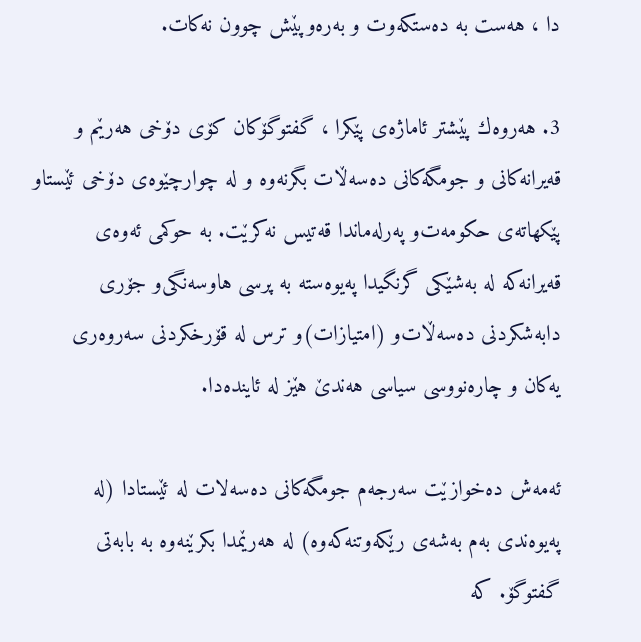دا ، هه‌ست به‌ ده‌ستكه‌وت و به‌ره‌وپێش چوون نه‌كات.

3. هه‌روه‌ك پێشتر ئاماژه‌ی پێكرا ، گفتوگۆكان كۆی دۆخی هه‌رێم و قه‌یرانه‌كانی و جومگه‌كانی ده‌سه‌ڵات بگرنه‌وه‌ و له‌ چوارچێوه‌ی دۆخی ئێستاو پێكهاته‌ی حكومه‌ت‌و په‌رله‌ماندا قه‌تیس نه‌كرێت. به‌ حوكمی ئه‌وه‌ی قه‌یرانه‌كه‌ له‌ به‌شێكی گرنگیدا په‌یوه‌سته‌ به‌ پرسی هاوسه‌نگی‌و جۆری دابه‌شكردنی ده‌سه‌ڵات‌و (امتیازات)و ترس له‌ قۆرخكردنی سه‌روه‌ری یه‌كان و چاره‌نووسی سیاسی هه‌ندێ هێز له‌ ئاینده‌دا.

ئه‌مه‌ش ده‌خوازێت سه‌رجه‌م جومگه‌كانی ده‌سه‌لات له‌ ئێستادا (له‌ په‌یوه‌ندی به‌م به‌شه‌ی رێكه‌وتنه‌كه‌وه‌) له‌ هه‌رێمدا بكرێنه‌وه‌ به‌ بابه‌تی گفتوگۆ. كه‌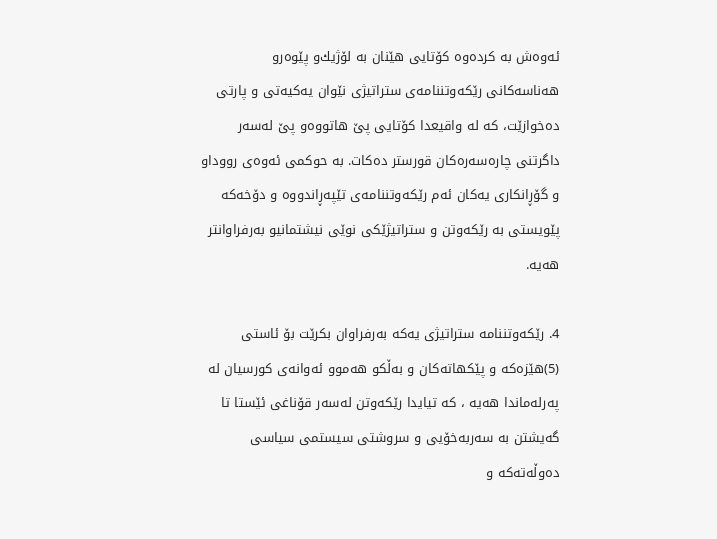ئه‌وه‌ش به‌ كرده‌وه‌ كۆتایی هێنان به‌ لۆژیك‌و پێوه‌ر‌و هه‌ناسه‌كانی رێكه‌وتننامه‌ی ستراتیژی نێوان یه‌كیه‌تی و پارتی ده‌خوازێت، كه‌ له‌ واقیعدا كۆتایی پێ هاتووه‌و پێ له‌سه‌ر داگرتنی چاره‌سه‌ره‌كان قورستر ده‌كات. به‌ حوكمی ئه‌وه‌ی رووداو و گۆڕانكاری یه‌كان ئه‌م رێكه‌وتننامه‌ی تێپه‌ڕاندووه‌ و دۆخه‌كه‌ پێویستی به‌ رێكه‌وتن و ستراتیژێكی نوێی نیشتمانیو به‌رفراوانتر هه‌یه‌.

4. رێكه‌وتننامه‌ ستراتیژی یه‌كه‌ به‌رفراوان بكرێت بۆ ئاستی (5)هێزه‌كه‌ و پێكهاته‌كان و به‌ڵكو هه‌موو ئه‌وانه‌ی كورسیان له‌ په‌رله‌ماندا هه‌یه‌ ، كه‌ تیایدا رێكه‌وتن له‌سه‌ر قۆناغی ئێستا تا گه‌یشتن به‌ سه‌ربه‌خۆیی و سروشتی سیستمی سیاسی ده‌وڵه‌ته‌كه‌ و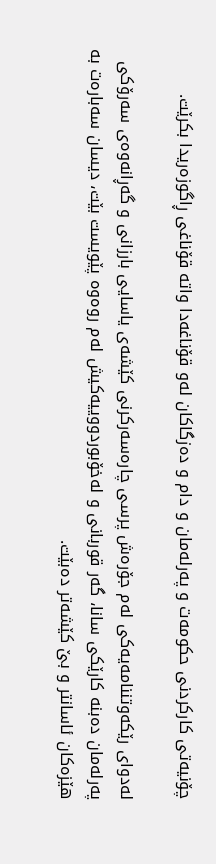چۆنیه‌تی كاركردنی حكومه‌ت و په‌رله‌مان و دام و ده‌زگاكان له‌و قۆناغه‌دا واته‌ قۆناغی ڕاگوزه‌ریدا بكرێت.

له‌دوای رێكه‌وتننامه‌یه‌كی له‌م جۆره‌ش پرسی چاره‌سه‌ركرنی كێشه‌ی یاسایی بارزانی و گه‌ڕانه‌وه‌ی سه‌رۆكی په‌رله‌مان ده‌بنه‌ كارێكی سانا، گه‌ر قوربانی و له‌خۆبوردووییه‌كیش له‌م روه‌وه‌ پێویست بێت، دیسان سه‌باره‌ت به‌ هێزه‌كان ئاسانتر و بێ كێشه‌تر ده‌بێت.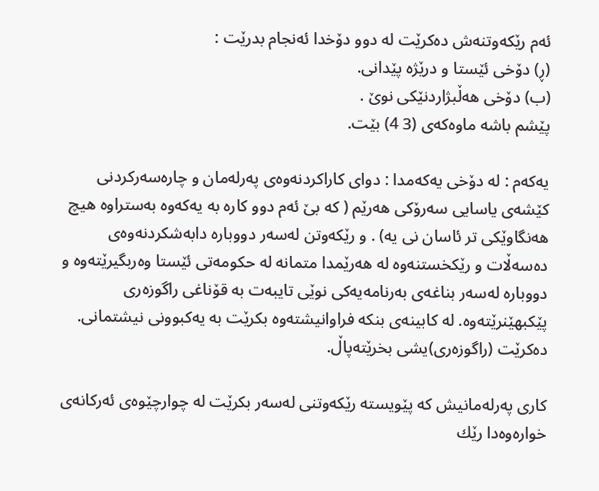ئه‌م رێكه‌وتنه‌ش ده‌كرێت له‌ دوو دۆخدا ئه‌نجام بدرێت :
(ڕ‌) دۆخی ئێستا و درێژه‌ پێدانی.
(ب‌) دۆخی هه‌ڵبژاردنێكی نوێ .
پێشم باشه‌ ماوه‌كه‌ی (3 4) بێت.

یه‌كه‌م : له‌ دۆخی یه‌كه‌مدا : دوای كاراكردنه‌وه‌ی په‌رله‌مان و چاره‌سه‌ركردنی كێشه‌ی یاسایی سه‌رۆكی هه‌رێم ( كه‌ بێ ئه‌م دوو كاره‌ به‌ یه‌كه‌وه‌ به‌ستراوه‌ هیچ هه‌نگاوێكی تر ئاسان نی یه‌) . و رێكه‌وتن له‌سه‌ر دووباره‌ دابه‌شكردنه‌وه‌ی ده‌سه‌ڵات و رێكخستنه‌وه‌ له‌ هه‌رێمدا متمانه‌ له‌ حكومه‌تی ئێستا وه‌ربگیرێته‌وه‌ و دووباره‌ له‌سه‌ر بناغه‌ی به‌رنامه‌یه‌كی نوێی تایبه‌ت به‌ قۆناغی راگوزه‌ری پێكبهێنرێته‌وه‌. له‌ كابینه‌ی بنكه‌ فراوانیشته‌وه‌ بكرێت به‌ یه‌كبوونی نیشتمانی. ده‌كرێت (راگوزه‌ری)یشی بخرێته‌پاڵ.

كاری په‌رله‌مانیش كه‌ پێویسته‌ رێكه‌وتنی له‌سه‌ر بكرێت له‌ چوارچێوه‌ی ئه‌ركانه‌ی خواره‌وه‌دا رێك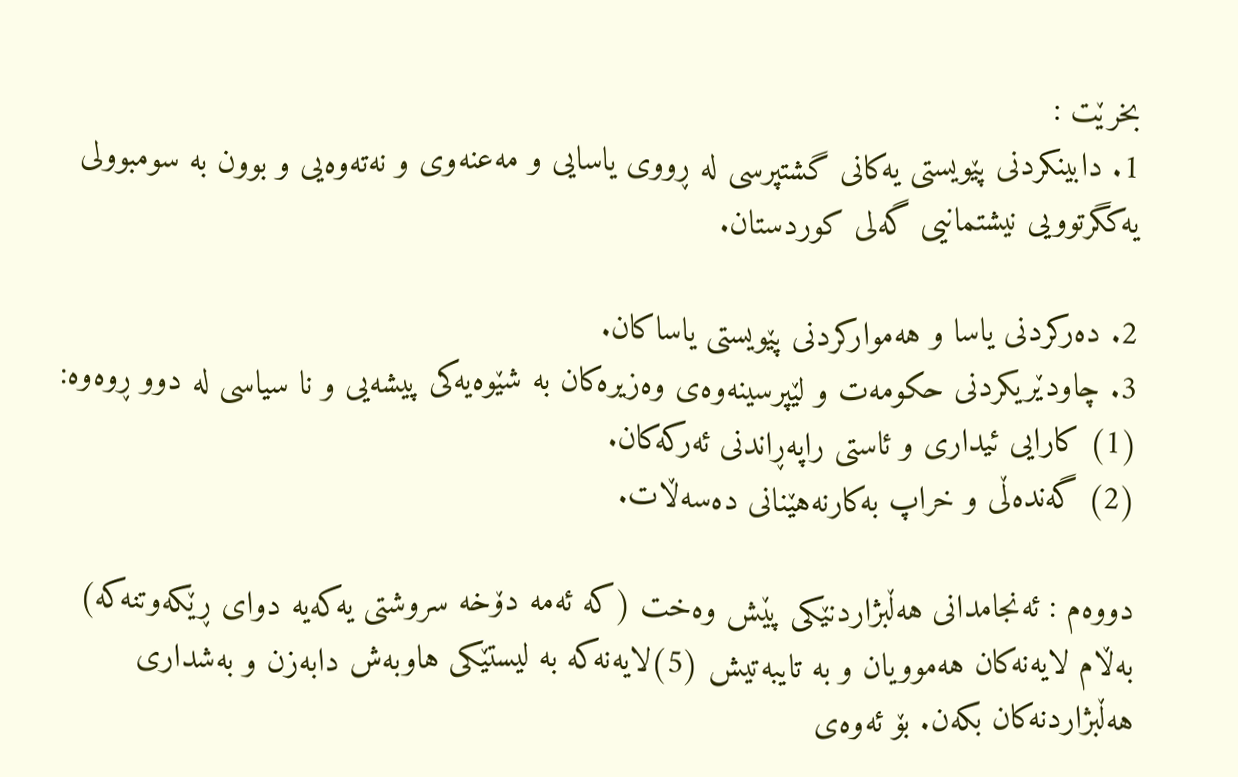بخرێت :
1. دابینكردنی پێویستی یه‌كانی گشتپرسی له‌ ڕووی یاسایی و مه‌عنه‌وی و نه‌ته‌وه‌یی و بوون به‌ سومبوولی یه‌كگرتوویی نیشتمانیی گه‌لی كوردستان.

2. ده‌ركردنی یاسا و هه‌مواركردنی پێویستی یاساكان.
3. چاودێریكردنی حكومه‌ت و لێپرسینه‌وه‌ی وه‌زیره‌كان به‌ شێوه‌یه‌كی پیشه‌یی و نا سیاسی له‌ دوو ڕوه‌وه‌:
(1) كارایی ئیداری و ئاستی راپه‌ڕاندنی ئه‌ركه‌كان.
(2) گه‌نده‌ڵی و خراپ به‌كارنه‌هێنانی ده‌سه‌ڵات.

دووه‌م : ئه‌نجامدانی هه‌ڵبژاردنێكی پێش وه‌خت (كه‌ ئه‌مه‌ دۆخه‌ سروشتی یه‌كه‌یه‌ دوای ڕێكه‌وتنه‌كه‌) به‌ڵام لایه‌نه‌كان هه‌موویان و به‌ تایبه‌تیش (5)لایه‌نه‌كه‌ به‌ لیستێكی هاوبه‌ش دابه‌زن و به‌شداری هه‌ڵبژاردنه‌كان بكه‌ن. بۆ ئه‌وه‌ی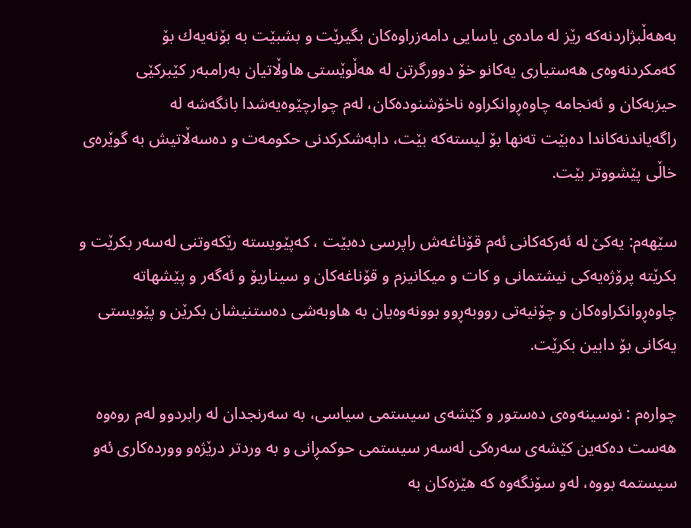به‌هه‌ڵبژاردنه‌كه‌ رێز له‌ ماده‌ی یاسایی دامه‌زراوه‌كان بگیرێت و بشبێت به‌ بۆنه‌یه‌ك بۆ كه‌مكردنه‌وه‌ی هه‌ستیاری یه‌كانو خۆ دوورگرتن له‌ هه‌ڵوێستی هاوڵاتیان به‌رامبه‌ر كێبركێی حیزبه‌كان و ئه‌نجامه‌ چاوه‌ڕوانكراوه‌ ناخۆشنوده‌كان، له‌م چوارچێوه‌یه‌شدا بانگه‌شه‌ له‌ راگه‌یاندنه‌كاندا ده‌بێت ته‌نها بۆ لیسته‌كه‌ بێت، دابه‌شكركدنی حكومه‌ت و ده‌سه‌ڵاتیش به‌ گوێره‌ی خاڵی پێشووتر بێت.

سێهه‌م: یه‌كێ له‌ ئه‌ركه‌كانی ئه‌م قۆناغه‌ش راپرسی ده‌بێت ، كه‌پێویسته‌ رێكه‌وتنی له‌سه‌ر بكرێت و بكرێته‌ پرۆژه‌یه‌كی نیشتمانی و كات و میكانیزم و قۆناغه‌كان و سیناریۆ و ئه‌گه‌ر و پێشهاته‌ چاوه‌ڕوانكراوه‌كان و چۆنیه‌تی رووبه‌ڕوو بوونه‌وه‌یان به‌ هاوبه‌شی ده‌ستنیشان بكرێن و پێویستی یه‌كانی بۆ دابین بكرێت.

چواره‌م : نوسینه‌وه‌ی ده‌ستور و كێشه‌ی سیستمی سیاسی، به‌ سه‌رنجدان له‌ رابردوو له‌م روه‌وه‌ هه‌ست ده‌كه‌ین كێشه‌ی سه‌ره‌كی له‌سه‌ر سیستمی حوكمڕانی و به‌ وردتر درێژه‌و وورده‌كاری ئه‌و سیستمه‌ بووه‌، له‌و سۆنگه‌وه‌ كه‌ هێزه‌كان به‌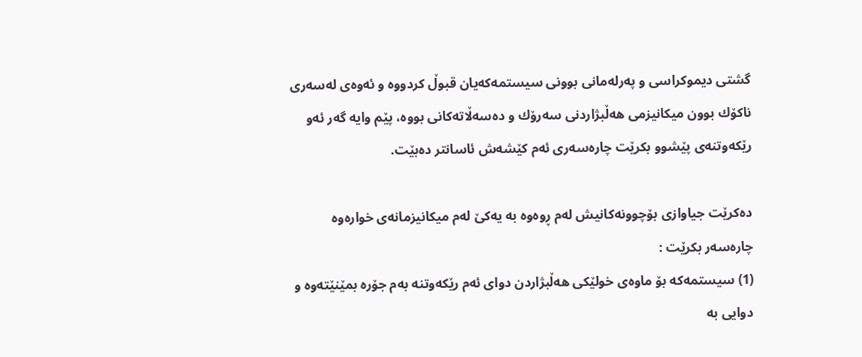گشتی دیموكراسی و په‌رله‌مانی بوونی سیستمه‌كه‌یان قبوڵ كردووه‌ و ئه‌وه‌ی له‌سه‌ری ناكۆك بوون میكانیزمی هه‌ڵبژاردنی سه‌رۆك و ده‌سه‌ڵاته‌كانی بووه‌، پێم وایه‌ گه‌ر ئه‌و رێكه‌وتنه‌ی پێشوو بكرێت چاره‌سه‌ری ئه‌م كێشه‌ش ئاسانتر ده‌بێت.

ده‌كرێت جیاوازی بۆچوونه‌كانیش له‌م ڕوه‌وه‌ به‌ یه‌كێ له‌م میكانیزمانه‌ی خواره‌وه‌ چاره‌سه‌ر بكرێت :
(1) سیستمه‌كه‌ بۆ ماوه‌ی خولێكی هه‌ڵبژاردن دوای ئه‌م رێكه‌وتنه‌ به‌م جۆره‌ بمێنێته‌وه‌ و دوایی به‌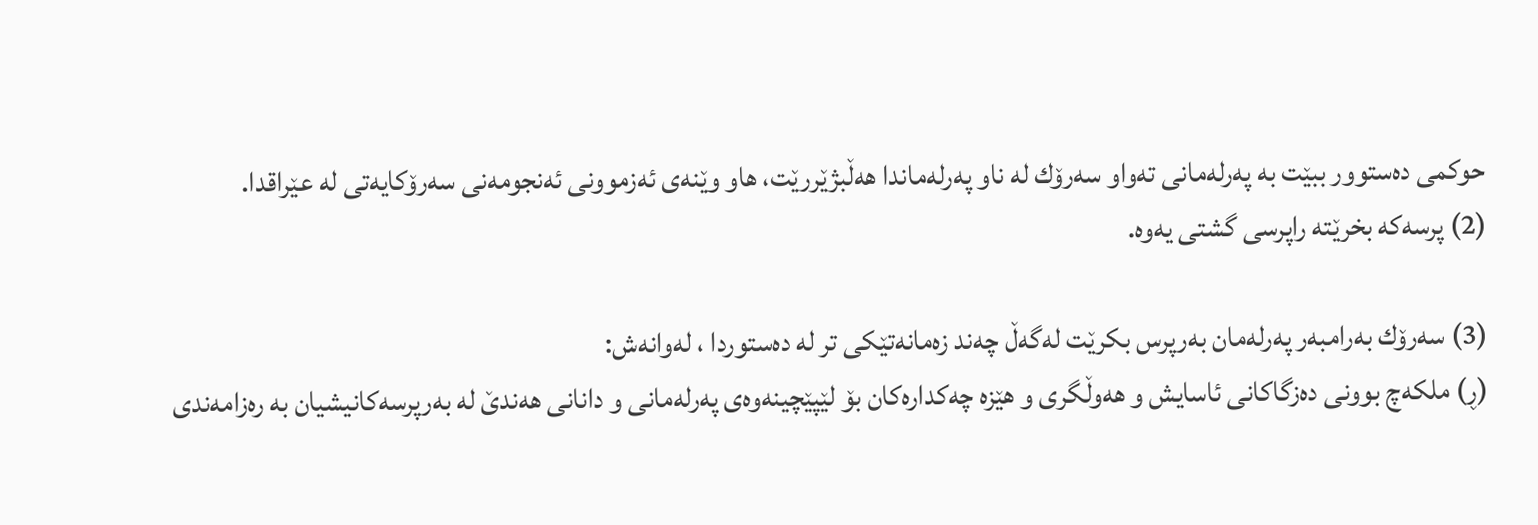حوكمی ده‌ستوور ببێت به‌ په‌رله‌مانی ته‌واو سه‌رۆك له‌ ناو په‌رله‌ماندا هه‌ڵبژێررێت، هاو وێنه‌ی ئه‌زموونی ئه‌نجومه‌نی سه‌رۆكایه‌تی له‌ عێراقدا.
(2) پرسه‌كه‌ بخرێته‌ راپرسی گشتی یه‌وه‌.

(3) سه‌رۆك به‌رامبه‌ر په‌رله‌مان به‌رپرس بكرێت له‌گه‌ڵ چه‌ند زه‌مانه‌تێكی تر له‌ ده‌ستوردا ، له‌وانه‌ش:
(ڕ) ملكه‌چ بوونی ده‌زگاكانی ئاسایش و هه‌وڵگری و هێزه‌ چه‌كداره‌كان بۆ لێپێچینه‌وه‌ی په‌رله‌مانی و دانانی هه‌ندێ له‌ به‌رپرسه‌كانیشیان به‌ ره‌زامه‌ندی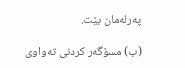په‌رله‌مان بێت.

(ب) مسۆگه‌ر كردنی ته‌واوی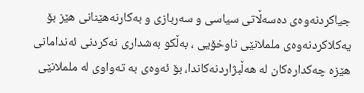جیاكردنه‌وه‌ی ده‌سه‌ڵاتی سیاسی و سه‌ربازی و به‌كارنه‌هێنانی هێز بۆ یه‌كلاكردنه‌وه‌ی ململانێی ناوخۆیی ، به‌ڵكو به‌شداری نه‌كردنی ئه‌ندامانی هێزه‌ چه‌كداره‌كان له‌ هه‌ڵبژاردنه‌كاندا، بۆ ئه‌وه‌ی به‌ ته‌واوی له‌ ململانێی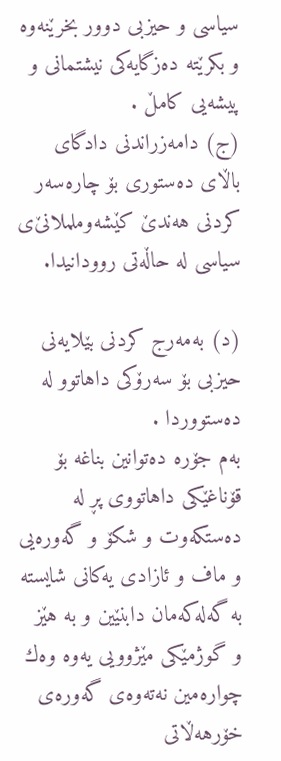سیاسی و حیزبی دوور بخرێنه‌وه‌ و بكرێته‌ ده‌زگایه‌كی نیشتمانی و پیشه‌یی كامڵ .
(ج) دامه‌زراندنی دادگای باڵای ده‌ستوری بۆ چاره‌سه‌ر كردنی هه‌ندێ‌ كێشه‌‌وململانێ‌ی سیاسی له‌ حاڵه‌تی روودانیدا.

(د) به‌مه‌رج كردنی بێلایه‌نی حیزبی بۆ سه‌رۆكی داهاتوو له‌ ده‌ستووردا .
به‌م جۆره‌ ده‌توانین بناغه‌ بۆ قۆناغێكی داهاتووی پڕ له‌ ده‌ستكه‌وت و شكۆ و گه‌وره‌یی و ماف و ئازادی یه‌كانی شایسته‌ به‌ گه‌له‌كه‌مان دابنێین و به‌ هێز و گوژمێكی مێژوویی یه‌وه‌ وه‌ك چواره‌مین نه‌ته‌وه‌ی گه‌وره‌ی خۆرهه‌ڵاتی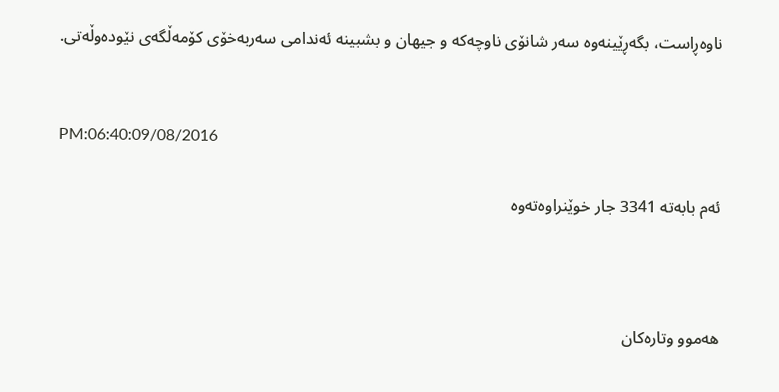ناوه‌ڕاست، بگه‌ڕێینه‌وه‌ سه‌ر شانۆی ناوچه‌كه‌ و جیهان و بشبینه‌ ئه‌ندامی سه‌ربه‌خۆی كۆمه‌ڵگه‌ی نێوده‌وڵه‌تی.


PM:06:40:09/08/2016

ئه‌م بابه‌ته 3341 جار خوێنراوه‌ته‌وه‌‌



هەموو وتارەکان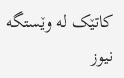کاتێک لە وێستگە نیوز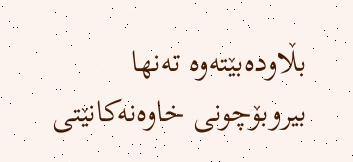بڵاودەبێتەوە تەنها بیروبۆچونی خاوەنەکانێتی